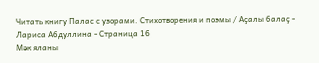Читать книгу Палас с узорами. Стихотворения и поэмы / Аҫалы балаҫ - Лариса Абдуллина - Страница 16
Мәк яланы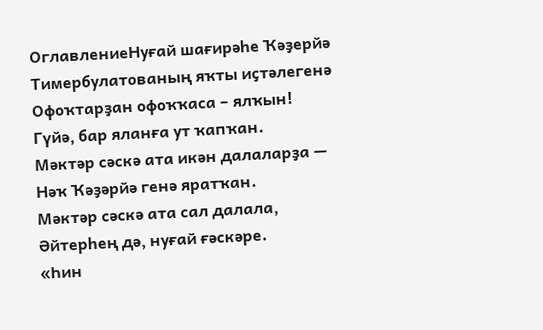ОглавлениеНуғай шағирәһе Ҡәҙерйә Тимербулатованың яҡты иҫтәлегенә
Офоҡтарҙан офоҡҡаса – ялҡын!
Гүйә, бар яланға ут ҡапҡан.
Мәктәр сәскә ата икән далаларҙа —
Нәҡ Ҡәҙәрйә генә яратҡан.
Мәктәр сәскә ата сал далала,
Әйтерһең дә, нуғай ғәскәре.
«Һин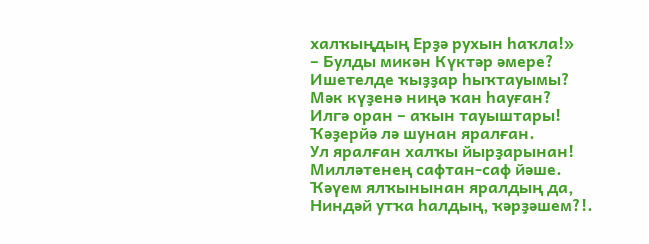халҡыңдың Ерҙә рухын һаҡла!»
– Булды микән Күктәр әмере?
Ишетелде ҡыҙҙар һыҡтауымы?
Мәк күҙенә ниңә ҡан һауған?
Илгә оран – аҡын тауыштары!
Ҡәҙерйә лә шунан яралған.
Ул яралған халҡы йырҙарынан!
Милләтенең сафтан-саф йәше.
Ҡәүем ялҡынынан яралдың да,
Ниндәй утҡа һалдың, ҡәрҙәшем?!.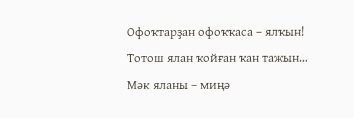Офоҡтарҙан офоҡҡаса – ялҡын!
Тотош ялан ҡойған ҡан тажын…
Мәк яланы – миңә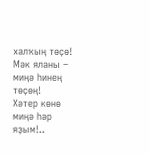халҡың төҫө!
Мәк яланы – миңә һинең төҫөң!
Хәтер көнө миңә һәр яҙым!..